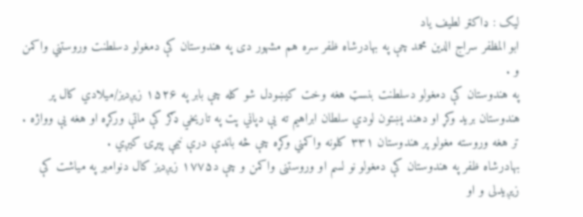لیک : ډاکټر لطیف یاد
ابو المظفر سراج الدین محمد چې په بهادرشاه ظفر سره هم مشهور دی په هندوستان کې دمغولو دسلطنت وروستني واکمن و .
په هندوستان کې دمغولو دسلطنت بنسټ هغه وخت کیښودل شو کله چې بابر په ۱۵۲۶ زیږدیز/میلادي کال پر هندوستان برید وکړ او دهند پښتون لودي سلطان ابراهیم ته یې دپاني پت په تاریخي ډګر کې ماتې ورکړه او هغه یې وواژه . تر هغه وروسته مغولو پر هندوستان ۳۳۱ کلونه واکمني وکړه چې څه باندې درې نیمې پیړۍ کیږي .
بهادرشاه ظفر په هندوستان کې دمغولو نو لسم او وروستنی واکمن و چې د۱۷۷۵ زیږدیز کال دنوامبر په میاشت کې زیږیدلی و او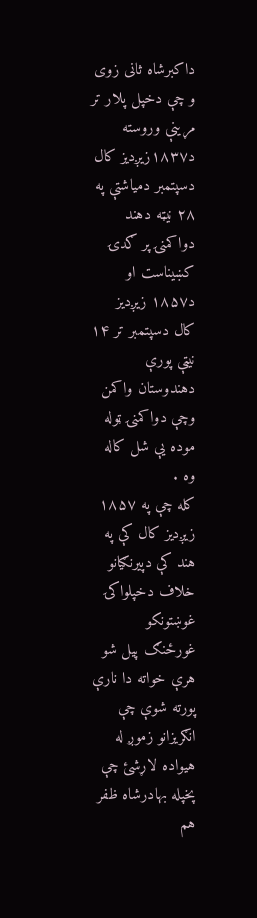داکبرشاه ثانی زوی و چې دخپل پلار تر مړینې وروسته د۱۸۳۷زیږدیز کال دسپتمبر دمیاشتې په ۲۸ نیټه دهند دواکمنۍ پر ګدۍ کښیناست او د۱۸۵۷ زیږدیز کال دسپتمبر تر ۱۴ نیټې پورې دهندوستان واکمن وچې دواکمنۍ ټوله موده یې شل کاله وه .
کله چې په ۱۸۵۷ زیږدیز کال کې په هند کې دپیرنګیانو خلاف دخپلواکۍ غوښتونکو غورځنګ پیل شو هرې خواته دا نارې پورته شوې چې انګریزانو زموږ له هیواده لاړشئ چې پخپله بهادرشاه ظفر هم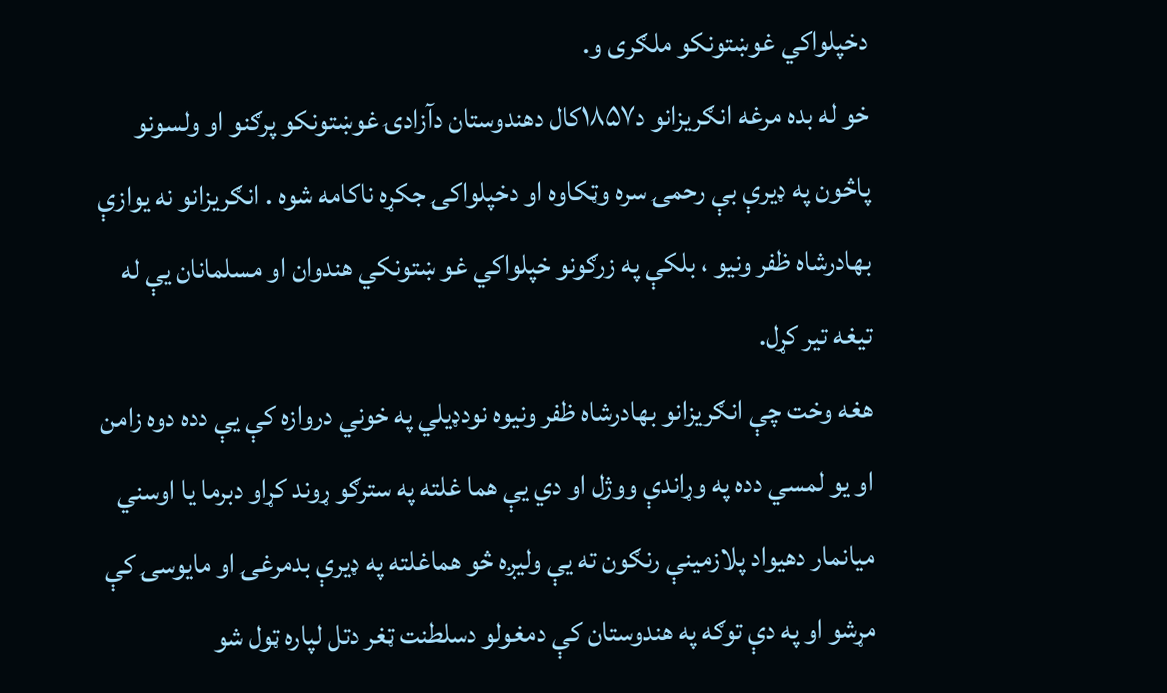دخپلواکي غوښتونکو ملګری و.
خو له بده مرغه انګریزانو د۱۸۵۷کال دهندوستان دآزادۍ غوښتونکو پرګنو او ولسونو پاڅون په ډیرې بې رحمۍ سره وټکاوه او دخپلواکۍ جکړه ناکامه شوه . انګریزانو نه یوازې بهادرشاه ظفر ونیو ، بلکې په زرګونو خپلواکي غو ښتونکي هندوان او مسلمانان یې له تیغه تیر کړل.
هغه وخت چې انګریزانو بهادرشاه ظفر ونیوه نودډیلي په خوني دروازه کې یې دده دوه زامن او یو لمسي دده په وړاندې ووژل او دي یې هما غلته په سترګو ړوند کړاو دبرما یا اوسني میانمار دهیواد پلازمینې رنګون ته یې ولیږه څو هماغلته په ډيرې بدمرغۍ او مایوسۍ کې مړشو او په دې توګه په هندوستان کې دمغولو دسلطنت ټغر دتل لپاره ټول شو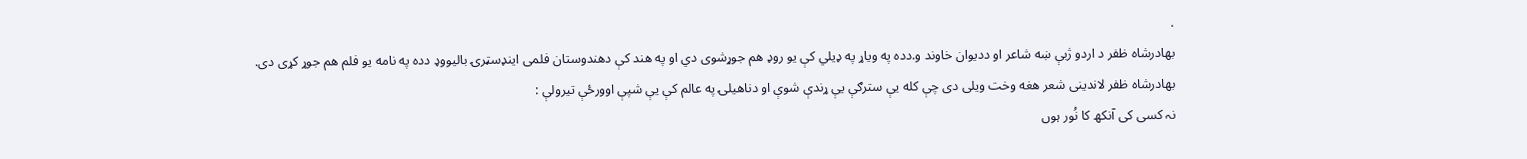.
بهادرشاه ظفر د اردو ژبې ښه شاعر او ددیوان خاوند و.دده په ویاړ په ډیلي کې یو روډ هم جوړشوی دي او په هند کې دهندوستان فلمی اینډسټرۍ بالیووډ دده په نامه یو فلم هم جوړ کړی دی.
بهادرشاه ظفر لاندینی شعر هغه وخت ویلی دی چې کله یې سترګې یې ړندې شوې او دناهیلۍ په عالم کې یې شپې اوورځې تیرولې :
نہ کسی کی آنکھ کا نُور ہوں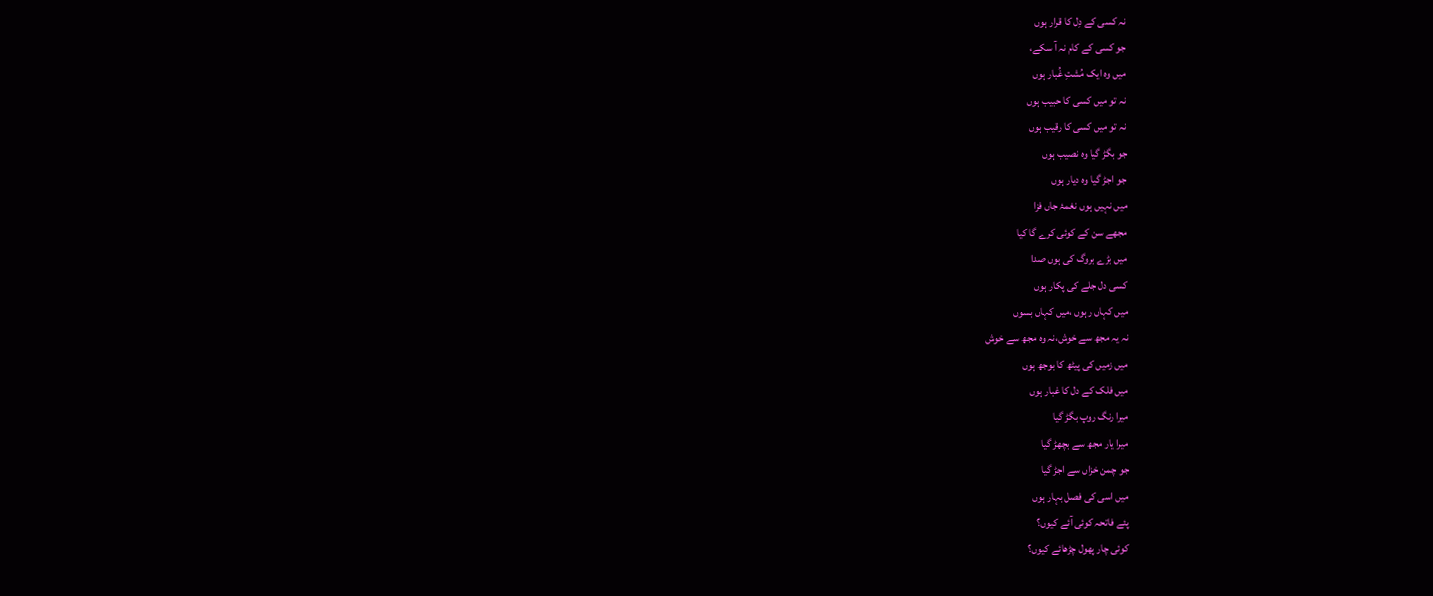نہ کسی کے دِل کا قرار ہوں
جو کسی کے کام نہ آ سکے،
میں وہ ایک مُشتِ غُبار ہوں
نہ تو میں کسی کا حبیب ہوں
نہ تو میں کسی کا رقیب ہوں
جو بگڑ گیا وہ نصیب ہوں
جو اجڑ گیا وہ دیار ہوں
میں نہیں ہوں نغمۂ جاں فزا
مجھے سن کے کوئی کرے گا کیا
میں بڑے بروگ کی ہوں صدا
کسی دل جلے کی پکار ہوں
میں کہاں رہوں ،میں کہاں بسوں
نہ یہ مجھ سے خوش،نہ وہ مجھ سے خوش
میں زمیں کی پیٹھ کا بوجھ ہوں
میں فلک کے دل کا غبار ہوں
میرا رنگ روپ بگڑ گیا
میرا یار مجھ سے بچھڑ گیا
جو چمن خزاں سے اجڑ گیا
میں اسی کی فصل بہار ہوں
پئے فاتحہ کوئی آئے کیوں؟
کوئی چار پھول چڑھائے کیوں؟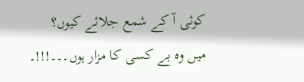کوئی آ کے شمع جلائے کیوں؟
میں وہ بے کسی کا مزار ہوں۔۔۔!!!۔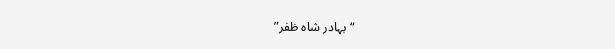“بہادر شاہ ظفر”